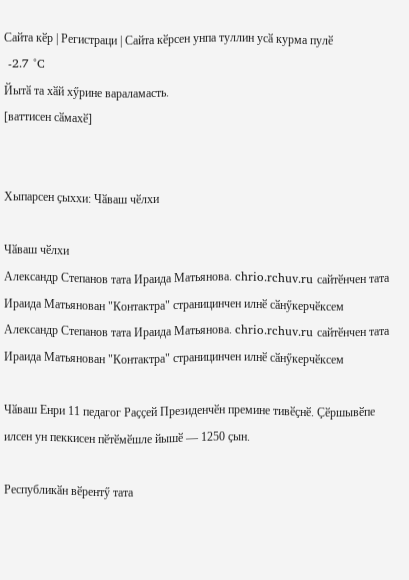Сайта кӗр | Регистраци | Сайта кӗрсен унпа туллин усӑ курма пулӗ
 -2.7 °C
Йытӑ та хӑй хӳрине вараламасть.
[ваттисен сӑмахӗ]


Хыпарсен ҫыххи: Чӑваш чӗлхи

Чӑваш чӗлхи
Александр Степанов тата Ираида Матьянова. chrio.rchuv.ru сайтӗнчен тата Ираида Матьянован "Контактра" страницинчен илнӗ сӑнӳкерчӗксем
Александр Степанов тата Ираида Матьянова. chrio.rchuv.ru сайтӗнчен тата Ираида Матьянован "Контактра" страницинчен илнӗ сӑнӳкерчӗксем

Чӑваш Енри 11 педагог Раҫҫей Президенчӗн премине тивӗҫнӗ. Ҫӗршывӗпе илсен ун пеккисен пӗтӗмӗшле йышӗ — 1250 ҫын.

Республикӑн вӗрентӳ тата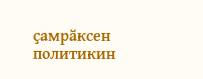ҫамрӑксен политикин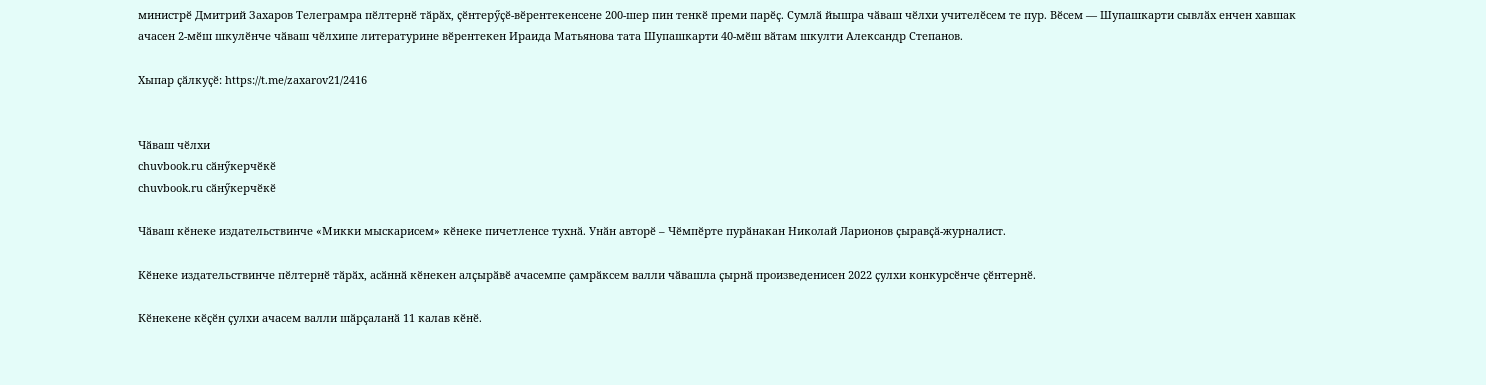министрӗ Дмитрий Захаров Телеграмра пӗлтернӗ тӑрӑх, ҫӗнтерӳҫӗ-вӗрентекенсене 200-шер пин тенкӗ преми парӗҫ. Сумлӑ йышра чӑваш чӗлхи учителӗсем те пур. Вӗсем — Шупашкарти сывлӑх енчен хавшак ачасен 2-мӗш шкулӗнче чӑваш чӗлхипе литературине вӗрентекен Ираида Матьянова тата Шупашкарти 40-мӗш вӑтам шкулти Александр Степанов.

Хыпар ҫӑлкуҫӗ: https://t.me/zaxarov21/2416


Чӑваш чӗлхи
chuvbook.ru сӑнӳкерчӗкӗ
chuvbook.ru сӑнӳкерчӗкӗ

Чӑваш кӗнеке издательствинче «Микки мыскарисем» кӗнеке пичетленсе тухнӑ. Унӑн авторӗ – Чӗмпӗрте пурӑнакан Николай Ларионов ҫыравҫӑ-журналист.

Кӗнеке издательствинче пӗлтернӗ тӑрӑх, асӑннӑ кӗнекен алҫырӑвӗ ачасемпе ҫамрӑксем валли чӑвашла ҫырнӑ произведенисен 2022 ҫулхи конкурсӗнче ҫӗнтернӗ.

Кӗнекене кӗҫӗн ҫулхи ачасем валли шӑрҫаланӑ 11 калав кӗнӗ.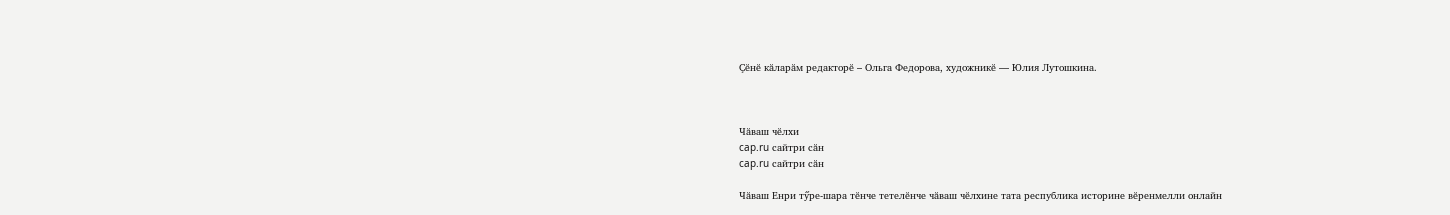Ҫӗнӗ кӑларӑм редакторӗ – Ольга Федорова, художникӗ — Юлия Лутошкина.



Чӑваш чӗлхи
cap.ru сайтри сӑн
cap.ru сайтри сӑн

Чӑваш Енри тӳре-шара тӗнче тетелӗнче чӑваш чӗлхине тата республика историне вӗренмелли онлайн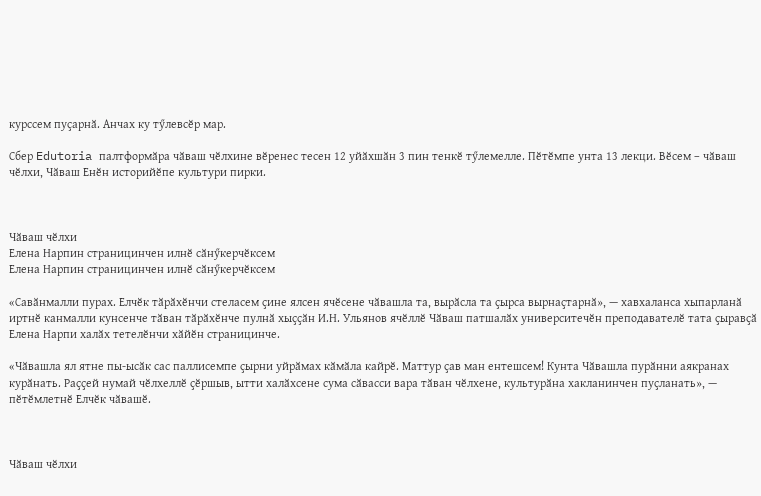курссем пуҫарнӑ. Анчах ку тӳлевсӗр мар.

Сбер Edutoria палтформӑра чӑваш чӗлхине вӗренес тесен 12 уйӑхшӑн 3 пин тенкӗ тӳлемелле. Пӗтӗмпе унта 13 лекци. Вӗсем – чӑваш чӗлхи, Чӑваш Енӗн историйӗпе культури пирки.



Чӑваш чӗлхи
Елена Нарпин страницинчен илнӗ сӑнӳкерчӗксем
Елена Нарпин страницинчен илнӗ сӑнӳкерчӗксем

«Савӑнмалли пурах. Елчӗк тӑрӑхӗнчи стеласем ҫине ялсен ячӗсене чӑвашла та, вырӑсла та ҫырса вырнаҫтарнӑ», — хавхаланса хыпарланӑ иртнӗ канмалли кунсенче тӑван тӑрӑхӗнче пулнӑ хыҫҫӑн И.Н. Ульянов ячӗллӗ Чӑваш патшалӑх университечӗн преподавателӗ тата ҫыравҫӑ Елена Нарпи халӑх тетелӗнчи хӑйӗн страницинче.

«Чӑвашла ял ятне пы-ысӑк сас паллисемпе ҫырни уйрӑмах кӑмӑла кайрӗ. Маттур ҫав ман ентешсем! Кунта Чӑвашла пурӑнни аякранах курӑнать. Раҫҫей нумай чӗлхеллӗ ҫӗршыв, ытти халӑхсене сума сӑвасси вара тӑван чӗлхене, культурӑна хакланинчен пуҫланать», — пӗтӗмлетнӗ Елчӗк чӑвашӗ.



Чӑваш чӗлхи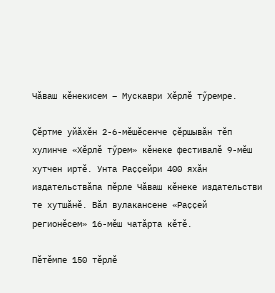Чӑваш кӗнекисем – Мускаври Хӗрлӗ тӳремре.

Ҫӗртме уйӑхӗн 2-6-мӗшӗсенче ҫӗршывӑн тӗп хулинче «Хӗрлӗ тӳрем» кӗнеке фестивалӗ 9-мӗш хутчен иртӗ. Унта Раҫҫейри 400 яхӑн издательствӑпа пӗрле Чӑваш кӗнеке издательстви те хутшӑнӗ. Вӑл вулакансене «Раҫҫей регионӗсем» 16-мӗш чатӑрта кӗтӗ.

Пӗтӗмпе 150 тӗрлӗ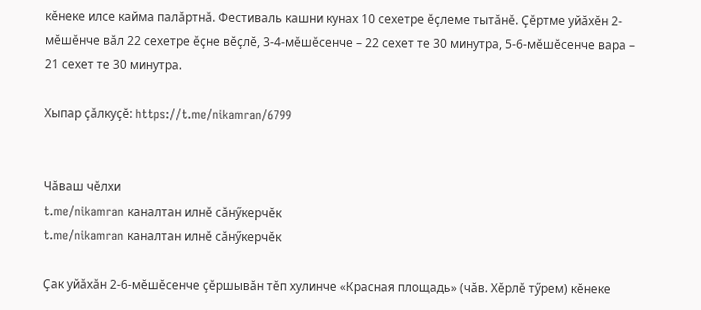кӗнеке илсе кайма палӑртнӑ. Фестиваль кашни кунах 10 сехетре ӗҫлеме тытӑнӗ. Ҫӗртме уйӑхӗн 2-мӗшӗнче вӑл 22 сехетре ӗҫне вӗҫлӗ, 3-4-мӗшӗсенче – 22 сехет те 30 минутра, 5-6-мӗшӗсенче вара – 21 сехет те 30 минутра.

Хыпар ҫӑлкуҫӗ: https://t.me/nikamran/6799


Чӑваш чӗлхи
t.me/nikamran каналтан илнӗ сӑнӳкерчӗк
t.me/nikamran каналтан илнӗ сӑнӳкерчӗк

Ҫак уйӑхӑн 2-6-мӗшӗсенче ҫӗршывӑн тӗп хулинче «Красная площадь» (чӑв. Хӗрлӗ тӳрем) кӗнеке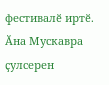фестивалӗ иртӗ. Ӑна Мускавра ҫулсерен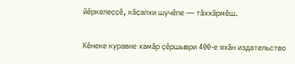йӗркелеҫҫӗ, кӑҫалхи шучӗпе — тӑххӑрмӗш.

Кӗнеке куравне хамӑр ҫӗршыври 400-е яхӑн издательство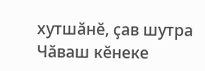хутшӑнӗ, ҫав шутра Чӑваш кӗнеке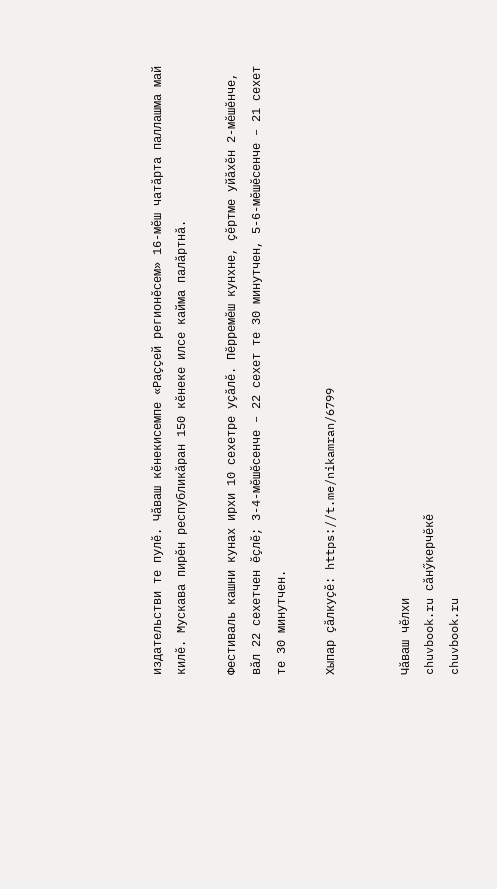издательстви те пулӗ. Чӑваш кӗнекисемпе «Раҫҫей регионӗсем» 16-мӗш чатӑрта паллашма май килӗ. Мускава пирӗн республикӑран 150 кӗнеке илсе кайма палӑртнӑ.

Фестиваль кашни кунах ирхи 10 сехетре уҫӑлӗ. Пӗрремӗш кунхне, ҫӗртме уйӑхӗн 2-мӗшӗнче, вӑл 22 сехетчен ӗҫлӗ; 3-4-мӗшӗсенче – 22 сехет те 30 минутчен, 5-6-мӗшӗсенче – 21 сехет те 30 минутчен.

Хыпар ҫӑлкуҫӗ: https://t.me/nikamran/6799


Чӑваш чӗлхи
chuvbook.ru сӑнӳкерчӗкӗ
chuvbook.ru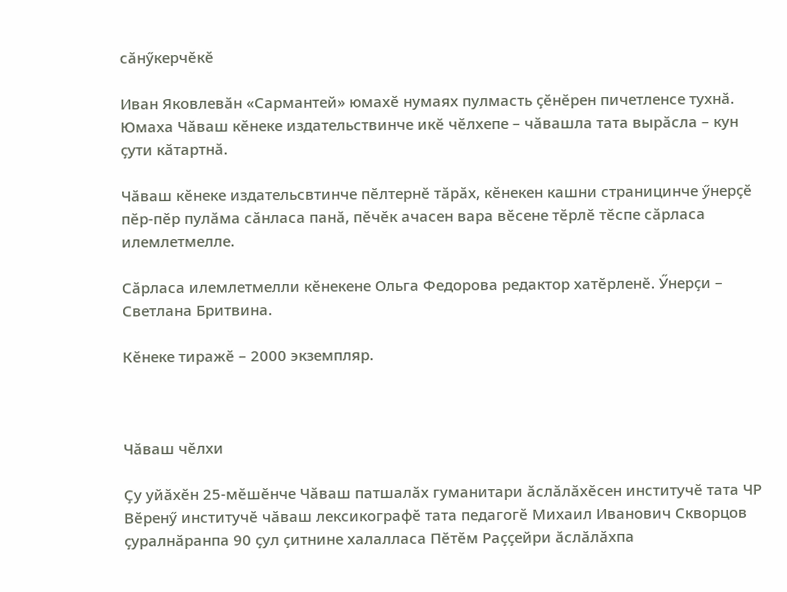сӑнӳкерчӗкӗ

Иван Яковлевӑн «Сармантей» юмахӗ нумаях пулмасть ҫӗнӗрен пичетленсе тухнӑ. Юмаха Чӑваш кӗнеке издательствинче икӗ чӗлхепе – чӑвашла тата вырӑсла – кун ҫути кӑтартнӑ.

Чӑваш кӗнеке издательсвтинче пӗлтернӗ тӑрӑх, кӗнекен кашни страницинче ӳнерҫӗ пӗр-пӗр пулӑма сӑнласа панӑ, пӗчӗк ачасен вара вӗсене тӗрлӗ тӗспе сӑрласа илемлетмелле.

Сӑрласа илемлетмелли кӗнекене Ольга Федорова редактор хатӗрленӗ. Ӳнерҫи – Светлана Бритвина.

Кӗнеке тиражӗ – 2000 экземпляр.



Чӑваш чӗлхи

Ҫу уйӑхӗн 25-мӗшӗнче Чӑваш патшалӑх гуманитари ӑслӑлӑхӗсен институчӗ тата ЧР Вӗренӳ институчӗ чӑваш лексикографӗ тата педагогӗ Михаил Иванович Скворцов ҫуралнӑранпа 90 ҫул ҫитнине халалласа Пӗтӗм Раҫҫейри ӑслӑлӑхпа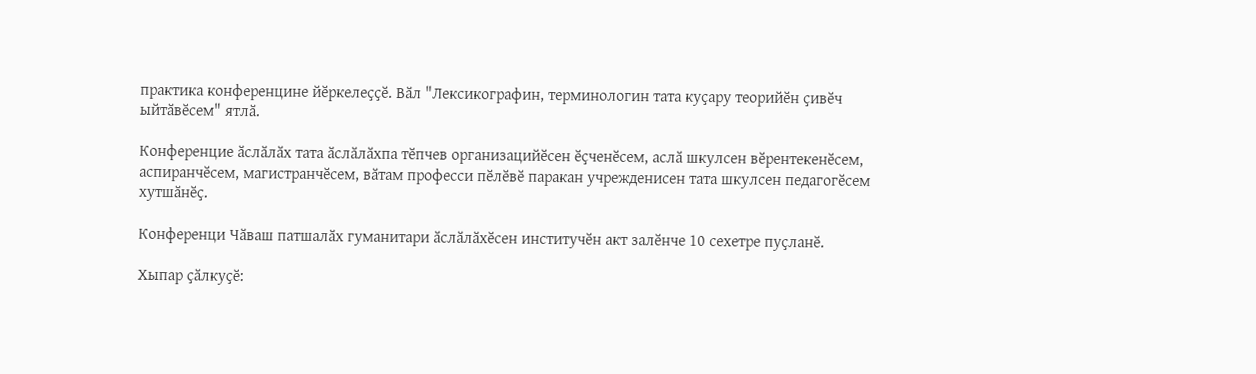практика конференцине йӗркелеҫҫӗ. Вӑл "Лексикографин, терминологин тата куҫару теорийӗн ҫивӗч ыйтӑвӗсем" ятлӑ.

Конференцие ӑслӑлӑх тата ӑслӑлӑхпа тӗпчев организацийӗсен ӗҫченӗсем, аслӑ шкулсен вӗрентекенӗсем, аспиранчӗсем, магистранчӗсем, вӑтам професси пӗлӗвӗ паракан учрежденисен тата шкулсен педагогӗсем хутшӑнӗҫ.

Конференци Чӑваш патшалӑх гуманитари ӑслӑлӑхӗсен институчӗн акт залӗнче 10 сехетре пуҫланӗ.

Хыпар ҫӑлкуҫӗ: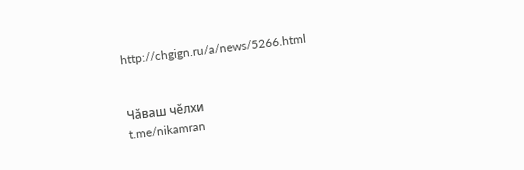http://chgign.ru/a/news/5266.html


Чӑваш чӗлхи
t.me/nikamran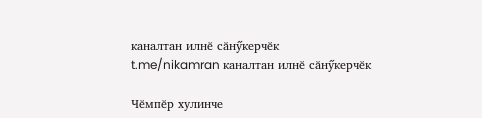каналтан илнӗ сӑнӳкерчӗк
t.me/nikamran каналтан илнӗ сӑнӳкерчӗк

Чӗмпӗр хулинче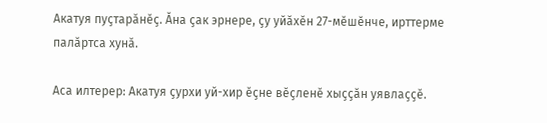Акатуя пуҫтарӑнӗҫ. Ӑна ҫак эрнере, ҫу уйӑхӗн 27-мӗшӗнче, ирттерме палӑртса хунӑ.

Аса илтерер: Акатуя ҫурхи уй-хир ӗҫне вӗҫленӗ хыҫҫӑн уявлаҫҫӗ.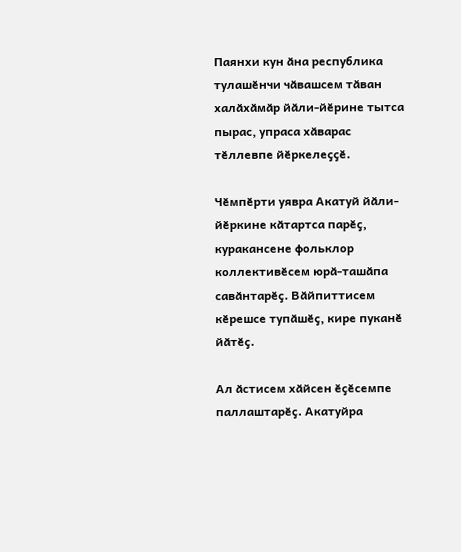Паянхи кун ӑна республика тулашӗнчи чӑвашсем тӑван халӑхӑмӑр йӑли-йӗрине тытса пырас, упраса хӑварас тӗллевпе йӗркелеҫҫӗ.

Чӗмпӗрти уявра Акатуй йӑли-йӗркине кӑтартса парӗҫ, куракансене фольклор коллективӗсем юрӑ-ташӑпа савӑнтарӗҫ. Вӑйпиттисем кӗрешсе тупӑшӗҫ, кире пуканӗ йӑтӗҫ.

Ал ӑстисем хӑйсен ӗҫӗсемпе паллаштарӗҫ. Акатуйра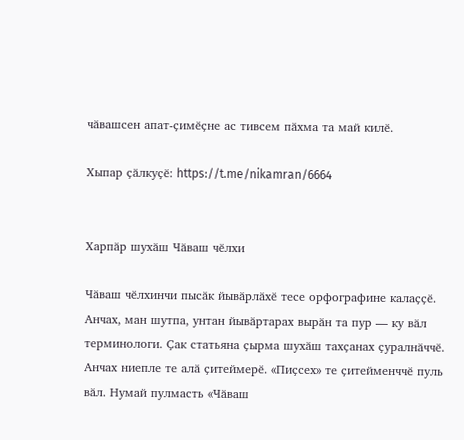чӑвашсен апат-ҫимӗҫне ас тивсем пӑхма та май килӗ.

Хыпар ҫӑлкуҫӗ: https://t.me/nikamran/6664


Харпӑр шухӑш Чӑваш чӗлхи

Чӑваш чӗлхинчи пысӑк йывӑрлӑхӗ тесе орфографине калаҫҫӗ. Анчах, ман шутпа, унтан йывӑртарах вырӑн та пур — ку вӑл терминологи. Ҫак статьяна ҫырма шухӑш тахҫанах ҫуралнӑччӗ. Анчах ниепле те алӑ ҫитеймерӗ. «Пиҫсех» те ҫитейменччӗ пуль вӑл. Нумай пулмасть «Чӑваш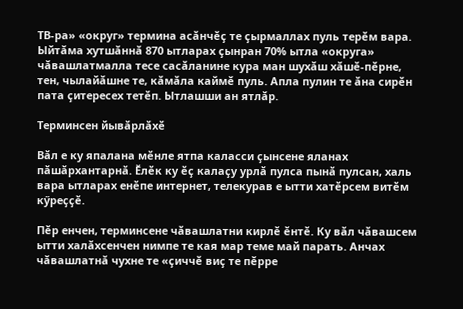ТВ-ра» «округ» термина асӑнчӗҫ те ҫырмаллах пуль терӗм вара. Ыйтӑма хутшӑннӑ 870 ытларах ҫынран 70% ытла «округа» чӑвашлатмалла тесе сасӑланине кура ман шухӑш хӑшӗ-пӗрне, тен, чылайӑшне те, кӑмӑла каймӗ пуль. Апла пулин те ӑна сирӗн пата ҫитересех тетӗп. Ытлашши ан ятлӑр.

Терминсен йывӑрлӑхӗ

Вӑл е ку япалана мӗнле ятпа каласси ҫынсене яланах пӑшӑрхантарнӑ. Ӗлӗк ку ӗҫ калаҫу урлӑ пулса пынӑ пулсан, халь вара ытларах енӗпе интернет, телекурав е ытти хатӗрсем витӗм кӳреҫҫӗ.

Пӗр енчен, терминсене чӑвашлатни кирлӗ ӗнтӗ. Ку вӑл чӑвашсем ытти халӑхсенчен нимпе те кая мар теме май парать. Анчах чӑвашлатнӑ чухне те «ҫиччӗ виҫ те пӗрре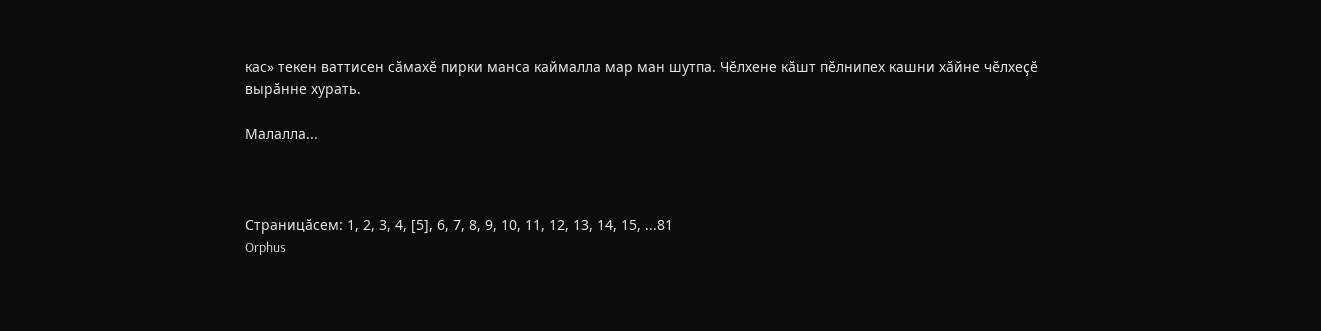кас» текен ваттисен сӑмахӗ пирки манса каймалла мар ман шутпа. Чӗлхене кӑшт пӗлнипех кашни хӑйне чӗлхеҫӗ вырӑнне хурать.

Малалла...



Страницӑсем: 1, 2, 3, 4, [5], 6, 7, 8, 9, 10, 11, 12, 13, 14, 15, ...81
Orphus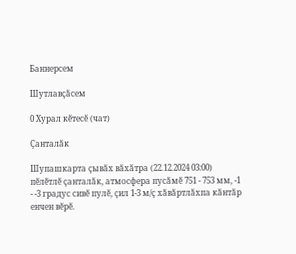Баннерсем

Шутлавҫӑсем

0 Хурал кӗтесӗ (чат)

Ҫанталӑк

Шупашкарта ҫывӑх вӑхӑтра (22.12.2024 03:00) пӗлӗтлӗ ҫанталӑк, атмосфера пусӑмӗ 751 - 753 мм, -1 - -3 градус сивӗ пулӗ, ҫил 1-3 м/ҫ хӑвӑртлӑхпа кӑнтӑр енчен вӗрӗ.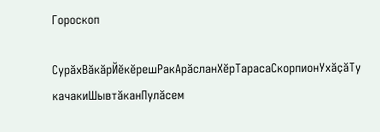Гороскоп

СурӑхВӑкӑрЙӗкӗрешРакАрӑсланХӗрТарасаСкорпионУхӑҫӑТу качакиШывтӑканПулӑсем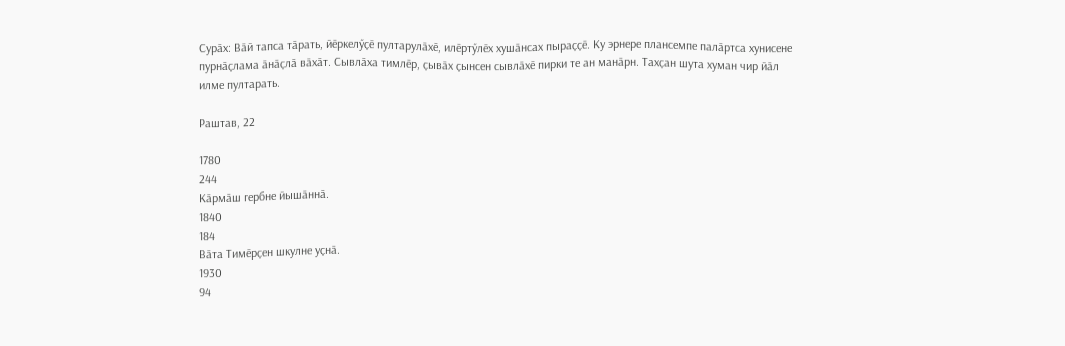Сурӑх: Вӑй тапса тӑрать, йӗркелӳҫӗ пултарулӑхӗ, илӗртӳлӗх хушӑнсах пыраҫҫӗ. Ку эрнере плансемпе палӑртса хунисене пурнӑҫлама ӑнӑҫлӑ вӑхӑт. Сывлӑха тимлӗр, ҫывӑх ҫынсен сывлӑхӗ пирки те ан манӑрн. Тахҫан шута хуман чир йӑл илме пултарать.

Раштав, 22

1780
244
Кӑрмӑш гербне йышӑннӑ.
1840
184
Вӑта Тимӗрҫен шкулне уҫнӑ.
1930
94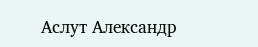Аслут Александр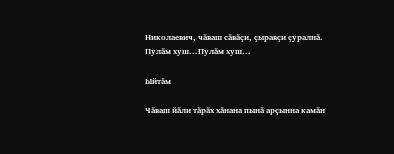Николаевич, чӑваш сӑвӑҫи, ҫыравҫи ҫуралнӑ.
Пулӑм хуш...Пулӑм хуш...

Ыйтӑм

Чӑваш йӑли тӑрӑх хӑнана пынӑ арҫынна камӑн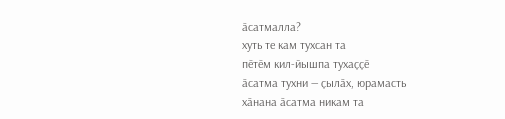ӑсатмалла?
хуть те кам тухсан та
пӗтӗм кил-йышпа тухаҫҫӗ
ӑсатма тухни — ҫылӑх, юрамасть
хӑнана ӑсатма никам та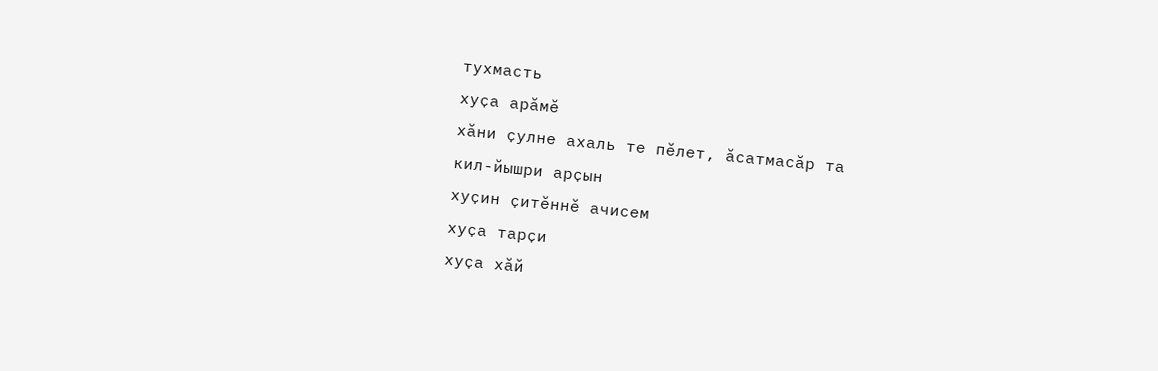тухмасть
хуҫа арӑмӗ
хӑни ҫулне ахаль те пӗлет, ӑсатмасӑр та
кил-йышри арҫын
хуҫин ҫитӗннӗ ачисем
хуҫа тарҫи
хуҫа хӑй